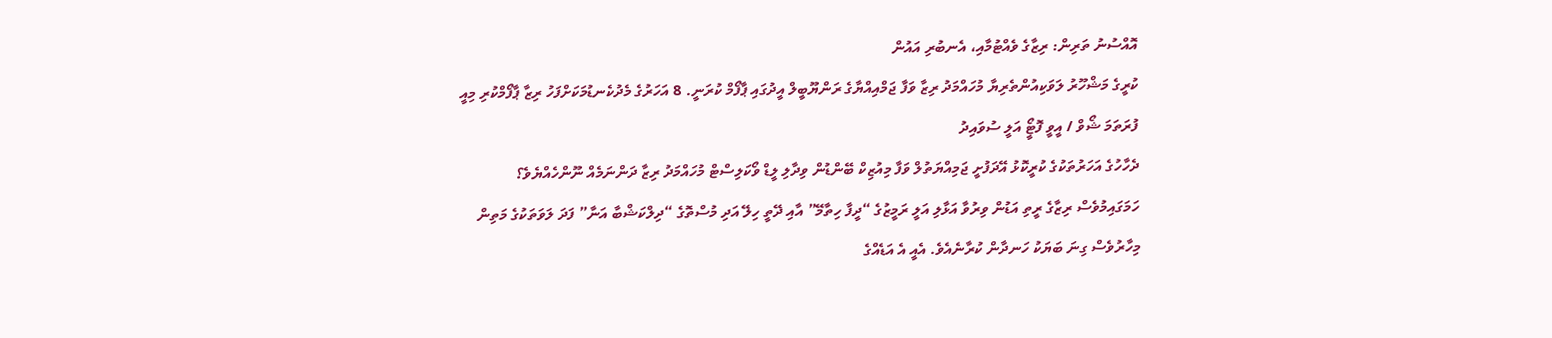އޮއްސުނު ތަރިން: ރިޒާގެ ވެއްޓުމާއި، އެނބުރި އައުން
ކުރީގެ މަޝްހޫރު ލަވަކިއުންތެރިޔާ މުހައްމަދު ރިޒާ ވަފާ ޖަމްއިއްޔާގެ ރަންޔޫބީލް އީދުގައި ޕާފޯމް ކުރަނީ. 8 އަހަރުގެ މެދުކެނޑުމަކަށްފަހު ރިޒާ ޕާފޯމްކުރި މިއީ ފުރަތަމަ ޝޯވް / އީވީ ފޮޓީޯ އަލީ ސުވައިދު
ދެހާހުގެ އަހަރުތަކުގެ ކުރީކޮޅު އޭދަފުށީ ޖަމިއްޔަތުލް ވަފާ މިއުޒިކް ބޭންޑުން ވިދާލި ލީޑް ވޯކަލިސްޓް މުހައްމަދު ރިޒާ ދަންނަމެއް ނޫންހެއްޔެވެ؟
ހަމަގައިމުވެސް ރިޒާގެ ރީތި އަޑުން ވިރުވާ އަޅާލި އަލީ ރަމީޒުގެ “ދީފާ ހިތާމޭ” އާއި ދޭތީ ހިލޭ އަދި މުސްތޮގެ “ދިލްކަޝްބާ އަނާ” ފަދަ ލަވަތަކުގެ މަތިން މިހާރުވެސް ގިނަ ބަޔަކު ހަނދާން ކުރާނެއެވެ. އެއީ އެ އަޑެއްގެ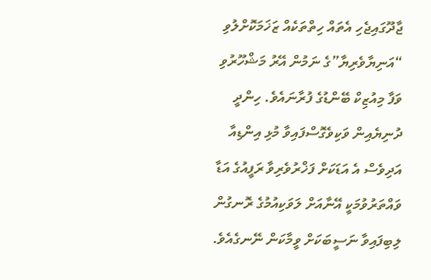ޖާދޫގައިޖެހި އެތައް ހިތްތަކެއް ޒަޚަމަކޮށްލުވި “އަނިޔާވެރިޔާ”ގެ ނަމުން އޭރު މަޝްހޫރުވި ވަފާ މިއުޒިކް ބޭންޑުގެ ފުރާނައެވެ. ހިންދީ ދުނިޔެއިން ވަކިވެގޮސްފައިވާ މުޅި އިންޑިއާ އަދިވެސް އެ އަޑަކަށް ފަޚްރުވެރިވާ ރަފީއުގެ އަޑާ ވައްތަރުވުމަކީ އޭނާއަށް ލަވަކިއުމުގެ ރޮނގުން ލިބިފައިވާ ނަސީބަކަށް ވީމާކަން ނޭނގެއެވެ.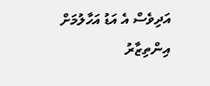އަދިވެސް އެ އަޑު އަހާލުމަށް އިންތިޒާރު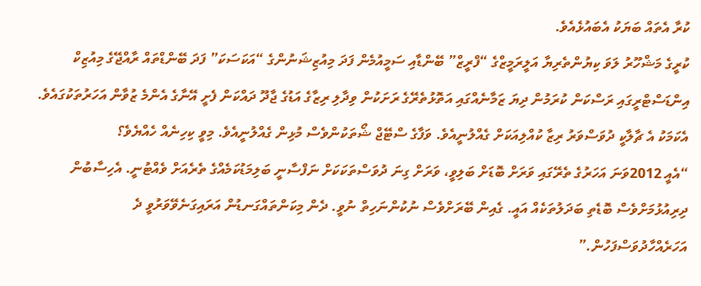ކުރާ އެތައް ބަޔަކު އެބައުޅެއެވެ.
ކުރީގެ މަޝްހޫރު ލަވަ ކިޔުންތެރިޔާ އަލީރަމީޒްގެ “ފްރީޒް” ބޭންޑާއި ސަމީއުމެން ފަދަ މިއުޒިޝަނުންގެ “އަކަސަކަ” ފަދަ ބޭންޑްތައް ރާއްޖޭގެ މިއުޒިކް އިންޑަސްޓްރީގައި ރަސްކަން ކުރަމުން ދިޔަ ޒަމާނެއްގައި އަތޮޅުތެރޭގެ ރަށަކުން ވިދާލި ރިޒާގެ އަޑުގެ ޖާދޫ ދައްކަން ފެށީ އޭނާގެ އެންމެ ޒުވާން އަހަރުތަކުގައެވެ. އެކަމަކު އެ ޗާލާކީ ދުވަސްވަރު ރިޒާ ކުއްލިއަކަށް ގެއްލުނީއެވެ. ވަފާގެ ސްޓޭޖް ޝޯތަކުންވެސް މުޅިން ގެއްލުނީއެވެ. މިވީ ކިހިނެއް ހެއްޔެވެ؟
“އެއީ 2012ވަނަ އަހަރުގެ ތެރޭގައި ވަރަށް ބޮޑަށް ބަލިވީ، ވަރަށް ގިނަ ދުވަސްތަކަކަށް ނަފްސާނީ ބަލިމަޑުކަމެއްގެ ތެރެއަށް ވެއްޓުނީ. އެހިސާބުން ދިރިއުޅުމަށްވެސް ބޮޑެތި ބަދަލުތަކެއް އައީ. ގެއިން ބޭރަށްވެސް ނުކުންނަހިތް ނުވީ. ދެން މިކަންތައްގަނޑުން އަރައިގަނެވޭވަރުވީ ދެ އަހަރެއްހާދުވަސްފަހުން.”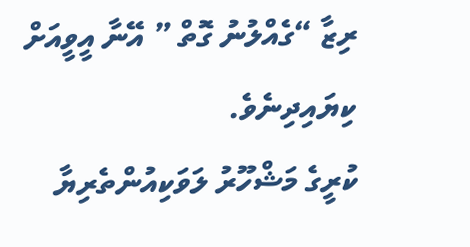ރިޒާ “ގެއްލުނު ގޮތް ” އޭނާ އީވީއަށް ކިޔައިދިނެވެ.
ކުރީގެ މަޝްހޫރު ލަވަކިއުންތެރިޔާ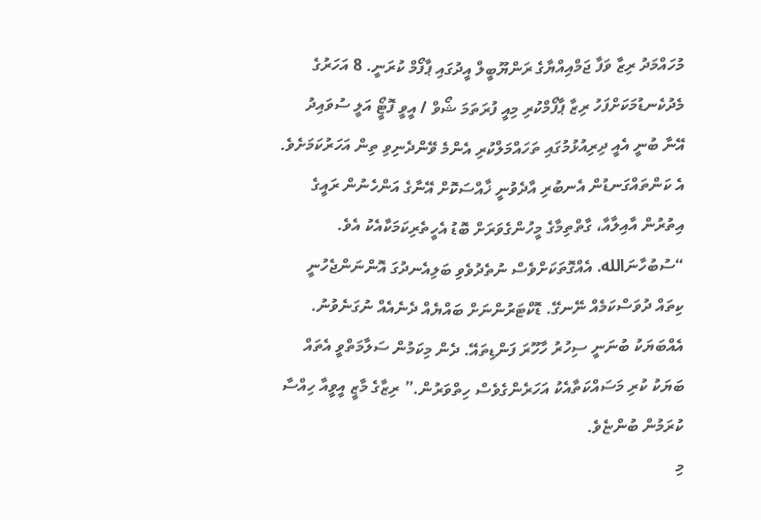މުހައްމަދު ރިޒާ ވަފާ ޖަމްއިއްޔާގެ ރަންޔޫބީލް އީދުގައި ޕާފޯމް ކުރަނީ. 8 އަހަރުގެ މެދުކެނޑުމަކަށްފަހު ރިޒާ ޕާފޯމްކުރި މިއީ ފުރަތަމަ ޝޯވް / އީވީ ފޮޓީޯ އަލީ ސުވައިދު
އޭނާ ބުނީ އެއީ ދިރިއުޅުމުގައި ތަހައްމަލްކުރި އެންމެ ވޭންދެނިވި ތިން އަހަރުކަމަށެވެ. އެ ކަންތައްގަނޑުން އެނބުރި އާދެވުނީ ޚާއްސަކޮށް އޭނާގެ އަންހެނުން ރައީގެ އިތުރުން އާއިލާއާ، ގާތްތިމާގެ މީހުންގެވަރަށް ބޮޑު އެހީތެރިކަމަކާއެކު އެވެ.
“ސުބުހާނަالله. އެއްގޮތަކަށްވެސް ނުތެދުވެވި ބަލިއެނދުގަ އޮންނަންޖެހުނީ ކިތައް ދުވަސްކަމެއް ނޭނގޭ. ޑޮކްޓަރުންނަށް ބައްޔެއް ދެނެއެއް ނުގަނެވުނު. އެއްބަޔަކު ބުނަނީ ސިހުރު ހާހޫރަ ފަންޑިތައޭ. ދެން މިކަމުން ސަލާމަތްވީ އެތައް ބަޔަކު ކުރި މަސައްކަތާއެކު އަހަރެންގެވެސް ހިތްވަރުން.” ރިޒާގެ މާޒީ އީވީއާ ހިއްސާ ކުރަމުން ބުންޏެވެ.
މި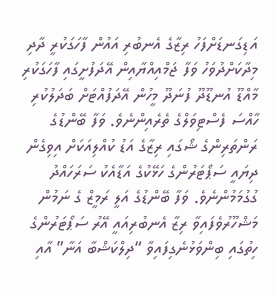އަޑިގަނޑަށްފަހު ރިޒާގެ އެނބުރި އައުން ފާހަގަކުރީ ދާދި މިދާކަށްދުވަހު ވަފާ ޖަމްއިއްޔާއިން އޭދަފުށީގައި ފާހަގަކުރި މާއްޑޫ އުނޑޫދޫ ފުނަދޫ މީހުން އޭދަފުއްޓަށް ބަދަލުކުރި ހާއްސަ ފެސްޓިވަލްގެ ތެރެއިންނެވެ. ވަފާ ބޭންޑުގެ ރަންތަރިންގެ ޝޯގައި ރިޒާގެ އަޑު ކުއްލިއަކަށް އިވިގެން ދިޔައީ ސަޕޯޓަރުންގެ ހަޅޭކުގެ އަޑާއެކު ސަރަހައްދު ގުގުމަމުންނެވެ. ވަފާ ބޭންޑުގެ އަލީ ރަމީޒް ގެ ނަމުން މަޝްހޫރުވެފައިވާ ރިޒާ އެނބުރިއައީ އޭރު ސަޕޯޓަރުންގެ ހިތުގައި ބިންވަޅުނެގިފައިވާ “ދިލްކަޝްބާ އަނާ” އާއި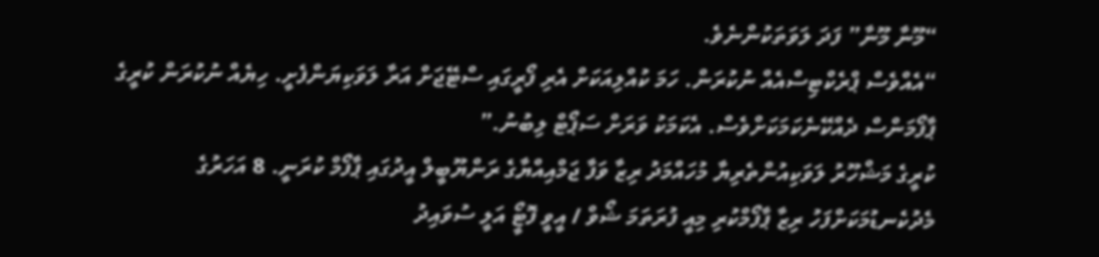“މޫނާ މޫނާ” ފަދަ ލަވަތަކުންނެވެ.
“އެއްވެސް ޕްރެކްޓިސްއެއް ނުކުރަން. ހަމަ ކުއްލިއަކަށް އެރި ފޯރީގައި ސްޓޭޖަށް އަރާ ލަވަކިޔަންފެށީ. ހިޔެއް ނުކުރަން ކުރީގެ ޕާފޯމަންސް ދެއްކޭނެކަމަކަށްވެސް. އެކަމަކު ވަރަށް ސަޕޯޓް ލިބުނު.”
ކުރީގެ މަޝްހޫރު ލަވަކިއުންތެރިޔާ މުހައްމަދު ރިޒާ ވަފާ ޖަމްއިއްޔާގެ ރަންޔޫބީލް އީދުގައި ޕާފޯމް ކުރަނީ. 8 އަހަރުގެ މެދުކެނޑުމަކަށްފަހު ރިޒާ ޕާފޯމްކުރި މިއީ ފުރަތަމަ ޝޯވް / އީވީ ފޮޓީޯ އަލީ ސުވައިދު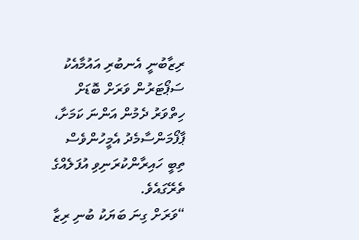ރިޒާބުނީ އެނބުރި އައުމާއެކު ސަޕޯޓަރުން ވަރަށް ބޮޑަށް ހިތްވަރު ދެމުން އަންނަ ކަމަށާ، ޕާފޯމަންސާމެދު އެމީހުންވެސް ތިބީ ހައިރާންކުރަނިވި އުފަލެއްގެ ތެރޭގައެވެ.
“ވަރަށް ގިނަ ބަޔަކު ބުނި ރިޒާ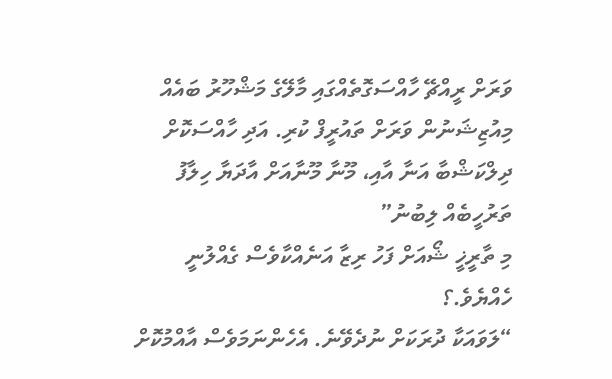ވަރަށް ރީއްޗޭ ހާއްސަގޮތެއްގައި މާލޭގެ މަޝްހޫރު ބައެއް މިއުޒިޝަނުން ވަރަށް ތައުރީފް ކުރި. އަދި ހާއްސަކޮށް ދިލްކަޝްބާ އަނާ އާއި، މޫނާ މޫނާއަށް އާދަޔާ ހިލާފު ތަރުހީބެއް ލިބުނު”
މި ތާރީޚީ ޝޯއަށް ފަހު ރިޒާ އަނެއްކާވެސް ގެއްލުނީ ހެއްޔެވެ.؟
“ލަވައަކާ ދުރަކަށް ނުދެވޭނެ. އެހެންނަމަވެސް އާއްމުކޮށް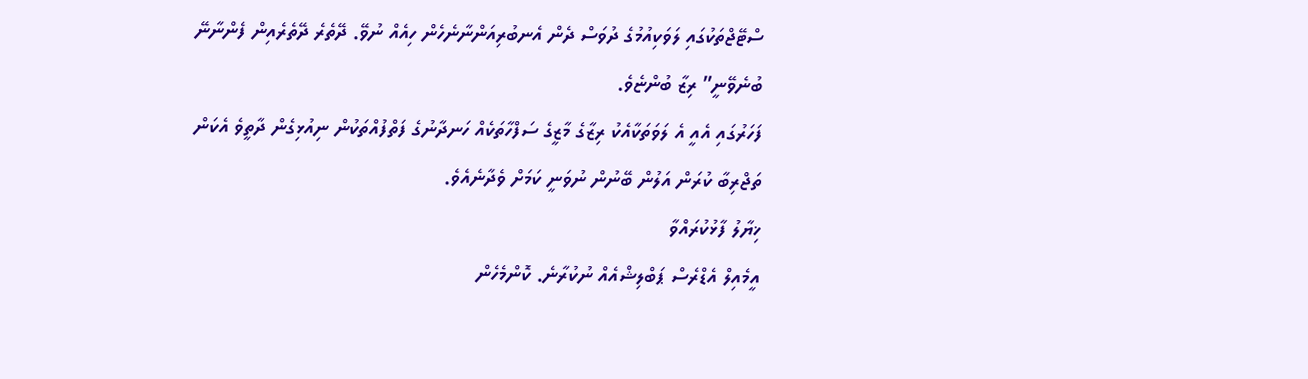ސްޓޭޖްތަކުގައި ލަވަކިއުމުގެ ދުވަސް ދެން އެނބުރިއަންނާނެހެން ހިއެއް ނުވޭ. ދޭތެރެ ދޭތެރެއިން ފެންނާނޭ ބުނެވޭނީ” ރިޒާ ބުންޏެވެ.
ފަހަރުގައި އެއީ އެ ލަވަތަކާއެކު ރިޒާގެ މާޒީގެ ސަފްހާތަކެއް ހަނދާނުގެ ފަތްފުއްތަކުން ނިއުޅިގެން ދާތީވެ އެކަން ތަޖްރިބާ ކުރަން އަލުން ބޭނުން ނުވަނީ ކަމަށް ވެދާނެއެވެ.
ޚިޔާލު ފާޅުކުރައްވާ
އީމެއިލް އެޑްރެސް ޕަބްލިޝްއެއް ނުކުރާނެ. ކޮންމެހެން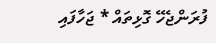ފުރަންޖެހޭ ގޮޅިތައް * ޖަހާފައި